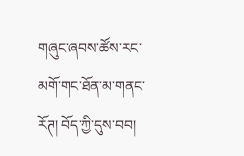གཞུང་ཞབས་ཚོས་རང་མགོ་གང་ཐོན་མ་གནང་རོཊ། བོད་ཀྱི་དུས་བབ།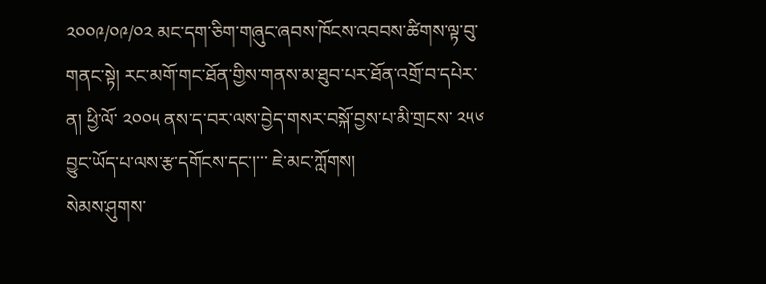༢༠༠༩/༠༩/༠༢ མང་དག་ཅིག་གཞུང་ཞབས་ཁོངས་འབབས་ཚིགས་ལྟ་བུ་གནང་སྟེ། རང་མགོ་གང་ཐོན་གྱིས་གནས་མ་ཐུབ་པར་ཐོན་འགྲོ་བ་དཔེར་ན། ཕྱི་ལོ་ ༢༠༠༥ ནས་ད་བར་ལས་བྱེད་གསར་བསྐོ་བྱས་པ་མི་གྲངས་ ༢༥༦ བྱུང་ཡོད་པ་ལས་རྩ་དགོངས་དང་།་་་ ཇེ་མང་ཀློགས།
སེམས་ཤུགས་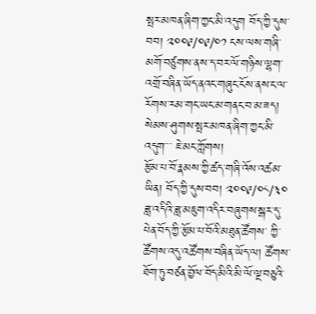སྤར་མཁན་ཞིག་ཀྱང་མི་འདུག བོད་ཀྱི་དུས་བབ། ༢༠༠༩/༠༩/༠༡ ངས་ལས་གཞི་མགོ་བཙུགས་ནས་ད་བར་ལོ་གཉིས་ལྷག་འགྲོ་བཞིན་ཡོད་ནའང་གཞུང་ངོས་ནས་ང་ལ་རོགས་རམ་གང་ཡང་མ་གནང་བ་མ་ཟད། སེམས་ཤུགས་སྤར་མཁན་ཞིག་ཀྱང་མི་འདུག་་་ ཇེ་མང་ཀློགས།
རྩོམ་པ་བོ་རྣམས་ཀྱི་ཚད་གཞི་འོས་འཚམ་ཡིན། བོད་ཀྱི་དུས་བབ། ༢༠༠༩/༠༨/༣༠ ཟླ་འདིའི་ཟླ་མཇུག་འདིར་བཞུགས་སྒར་དུ་པེན་བོད་ཀྱི་རྩོམ་པ་བོའི་མཐུན་ཚོགས་ ཀྱི་ཚོགས་འདུ་འཚོགས་བཞིན་ཡོད་ལ། ཚོགས་ཐོག་ཏུ་བཙན་བྱོལ་བོད་མིའི་མི་ལོ་ལྔ་བཅུའི་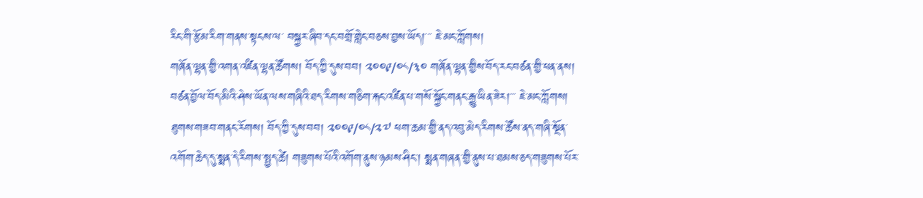རིང་གི་རྩོམ་རིག་གནས་སྟངས་ལ་ བསྐྱར་ཞིབ་དང་བགྲོ་གླེང་བཅས་བྱས་ཡོད།་་་ ཇེ་མང་ཀློགས།
གཞོན་ལྷན་གྱི་འགན་འཛིན་ལྷན་ཚོགས། བོད་ཀྱི་དུས་བབ། ༢༠༠༩/༠༨/༣༠ གཞོན་ལྷན་གྱིས་བོད་རང་བཙན་གྱི་ཕན་ནས། བཙན་བྱོལ་བོད་མིའི་ཤེས་ཡོན་ལས་གཞིའི་ཐད་རིགས་གཅིག་རྐང་འཛིན་པ་གསོ་སྐྱོང་གནང་རྒྱུ་ཡིན་ཟེར།་་་ ཇེ་མང་ཀློགས།
ཐུགས་གཟབ་གནང་རོགས། བོད་ཀྱི་དུས་བབ། ༢༠༠༩/༠༨/༢༧ ཕག་ཆམ་གྱི་ནད་འབུ་མེད་རིགས་ཚོས་ནད་གཞི་སྔོན་འགོག་ཆེད་དུ་སྨན་དེ་རིགས་སྤྱད་ཚེ། གཟུགས་པོའི་འགོག་ནུས་ཉམས་ཤིང་། སྨན་གཞན་གྱི་ནུས་པ་ཐམས་ཅད་གཟུགས་པོར་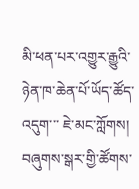མི་ཕན་པར་འགྱུར་རྒྱུའི་ཉེན་ཁ་ཆེན་པོ་ཡོད་ཚོད་འདུག་་་ ཇེ་མང་ཀློགས།
བཞུགས་སྒར་གྱི་ཚོགས་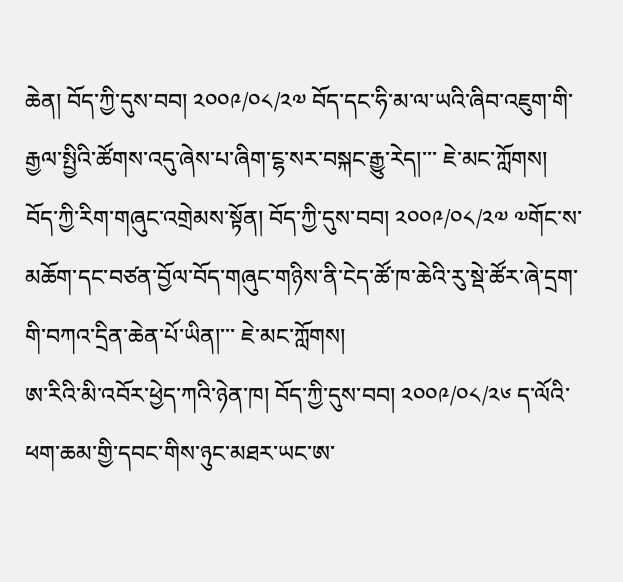ཆེན། བོད་ཀྱི་དུས་བབ། ༢༠༠༩/༠༨/༢༧ བོད་དང་ཧི་མ་ལ་ཡའི་ཞིབ་འཇུག་གི་རྒྱལ་སྤྱིའི་ཚོགས་འདུ་ཞེས་པ་ཞིག་ངྷ་སར་བསྐང་རྒྱུ་རེད།་་་ ཇེ་མང་ཀློགས།
བོད་ཀྱི་རིག་གཞུང་འགྲེམས་སྟོན། བོད་ཀྱི་དུས་བབ། ༢༠༠༩/༠༨/༢༧ ༧གོང་ས་མཆོག་དང་བཙན་བྱོལ་བོད་གཞུང་གཉིས་ནི་ངེད་ཚོ་ཁ་ཆེའི་རུ་སྡེ་ཚོར་ཞེ་དྲག་གི་བཀའ་དྲིན་ཆེན་པོ་ཡིན།་་་ ཇེ་མང་ཀློགས།
ཨ་རིའི་མི་འབོར་ཕྱེད་ཀའི་ཉེན་ཁ། བོད་ཀྱི་དུས་བབ། ༢༠༠༩/༠༨/༢༦ ད་ལོའི་ཕག་ཆམ་གྱི་དབང་གིས་ཉུང་མཐར་ཡང་ཨ་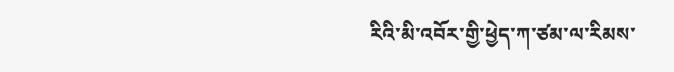རིའི་མི་འབོར་གྱི་ཕྱེད་ཀ་ཙམ་ལ་རིམས་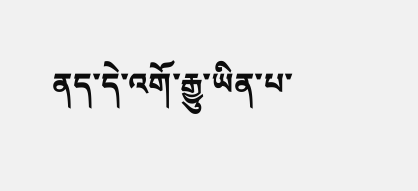ནད་དེ་འགོ་རྒྱུ་ཡིན་པ་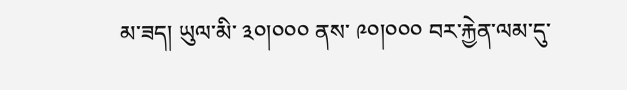མ་ཟད། ཡུལ་མི་ ༣༠།༠༠༠ ནས་ ༩༠།༠༠༠ བར་རྐྱེན་ལམ་དུ་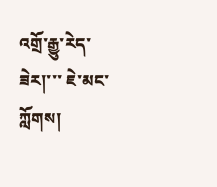འགྲོ་རྒྱུ་རེད་ཟེར།་་་ ཇེ་མང་ཀློགས།